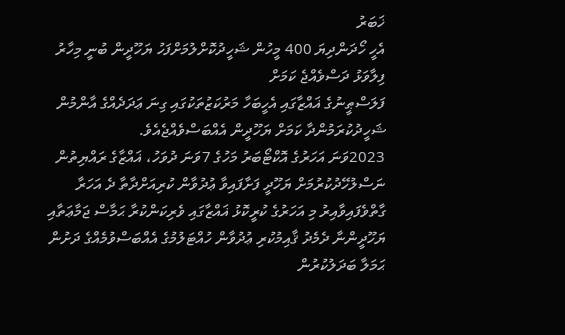ޚަބަރު
އެހީ ހޯދަންދިޔަ 400 މީހުން ޝަހީދުކޮށްލުމަށްފަހު ޔަހޫދީން ބުނީ މިހާރު ފިލާވަޅު ދަސްވެއްޖެ ކަމަށް
ފަލަސްޠީނުގެ ޣައްޒާގައި އެހީބަހާ މަރުކަޒުތަކުގައި ގިނަ ޢަދަދެއްގެ އާންމުން ޝަހީދުކުރަމުންދާ ކަމަށް ޔަހޫދީން އެއްބަސްވެއްޖެއެވެ.
2023ވަނަ އަހަރުގެ އޮކްޓޯބަރު މަހުގެ 7ވަނަ ދުވަހު، ޣައްޒާގެ ރައްޔިތުން ނަސްލުހޭދުކުރުމަށް ޔަހޫދީ ފަށާފައިވާ ޢުދުވާން ކުރިއަށްދާތާ ދެ އަހަރާ ގާތްވެފައިވާއިރު މި އަހަރުގެ ކުރީކޮޅު ޣައްޒާގައި ވެރިކަންކުރާ ޙަމާސް ޖަމާޢަތާއި ޔަހޫދީންނާ ދެމެދު ޤާއިމުކުރި ޢުދުވާން ހުއްޓަލުމުގެ އެއްބަސްވުމެއްގެ ދަށުން ޙަމަލާ ބަދަލުކުރުން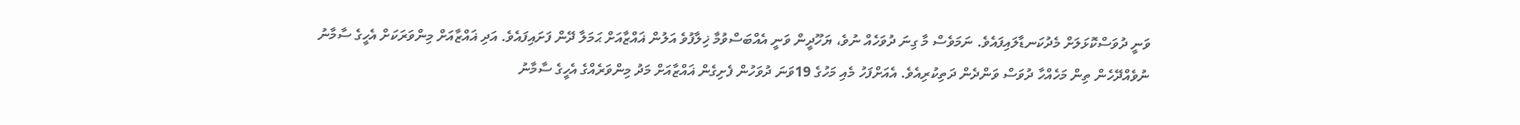ވަނީ ދުވަސްކޮޅަލަށް މެދުކަނޑާލައިފައެވެ. ނަމަވެސް މާ ގިނަ ދުވަހެއް ނުވެ، ޔަހޫދީން ވަނީ އެއްބަސްވުމާ ޚިލާފުވެ އަލުން ޣައްޒާއަށް ޙަމަލާ ދޭން ފަށައިފައެވެ. އަދި ޣައްޒާއަށް މިންވަރަކަށް އެހީގެ ސާމާނު ނުވެއްދޭހެން ތިން މަހެއްހާ ދުވަސް ވަންދެން ދަތިކުރިއެވެ. އެއަށްފަހު މެއި މަހުގެ 19ވަނަ ދުވަހުން ފެށިގެން ޣައްޒާއަށް މަދު މިންވަރެއްގެ އެހީގެ ސާމާނު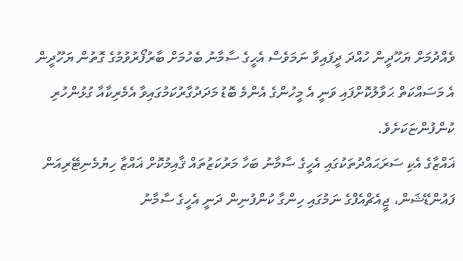ވެއްދުމަށް ޔަހޫދީން ހުއްދަ ދީފައިވާ ނަމަވެސް އެހީގެ ސާމާނު ބެހުމަށް ބާރުފޯރުވުމުގެ ގޮތުން ޔަހޫދީން އެ މަސައްކަތް ޙަވާލުކޮށްފައި ވަނީ އެ މީހުންގެ އެންމެ ބޮޑު މަދަދުގާރުކަމުގައިވާ އެމެރިކާއާ ގުޅުންހުރި ކުންފުންޏަކަށެވެ.
ޣައްޒާގެ އެކި ސަރަޙައްދުތަކުގައި އެހީގެ ސާމާނު ބަހާ މަރުކަޒުތައް ޤާއިމުކޮށް ޣައްޒާ ހިޔުމެނިޓޭރިއަން ފައުންޑޭޝަން، ޖީއެޗްއެފްގެ ނަމުގައި ހިންގާ ކުންފުނިން ދަނީ އެހީގެ ސާމާނު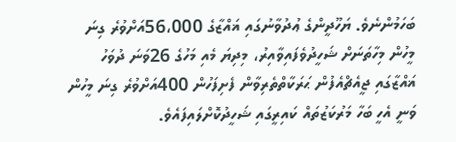ބަހަމުންނެވެ. ޔަހޫދީންގެ ޢުދުވާނުގައި ޣައްޒާގެ 56،000އަށްވުރެ ގިނަ މީހުން މިހާތަނަށް ޝަހީދުވެފައިވާއިރު، މިދިޔަ މެއި މަހުގެ 26ވަނަ ދުވަހު ޣައްޒާގައި ޖީއެޗްއެފުން ޙަރަކާތްތެރިވާން ފެށިފަހުން 400އަށްވުރެ ގިނަ މީހުން ވަނީ އެހީ ބަހާ މަރުކަޒުތައް ކައިރީގައި ޝަހީދުކޮށްލައިފައެވެ.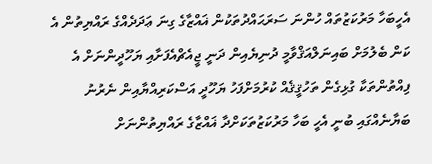އެހީބަހާ މަރުކަޒުތައް ހުންނަ ސަރަޙައްދުތަކުން ޣައްޒާގެ ގިނަ ޢަދަދެއްގެ ރައްޔިތުން އެ ކަން ބެލުމަށް ބައިނަލްއަޤްވާމީ ދުނިޔެއިން ދަނީ ޖީއެޗްއެފަށާއި ޔަހޫދީންނަށް އެ ފިއްތުންތަކާ ގުޅިގެން ތަހުޤީޤެއް ކުރުމަށްފަހު ޔަހޫދީ އަސްކަރިއްޔާއިން ނެރުނު ބަޔާނެއްގައި ބުނީ އެހީ ބަހާ މަރުކަޒުތަކަށްދާ ޣައްޒާގެ ރައްޔިތުންނަށް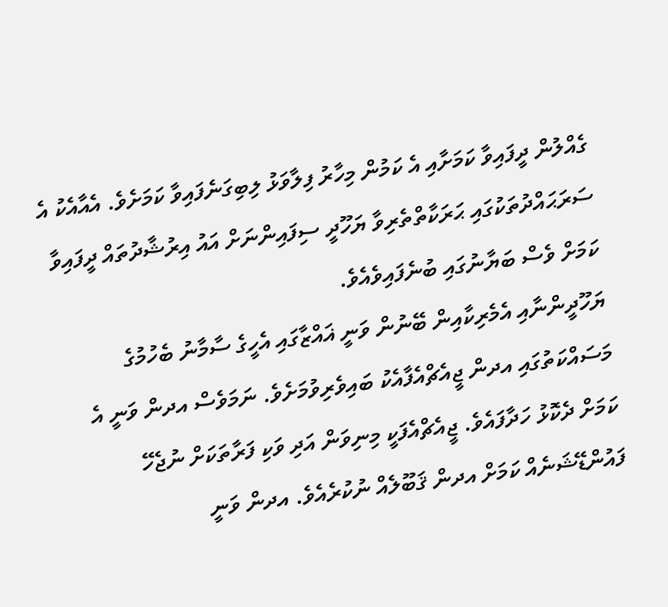ގެއްލުން ދީފައިވާ ކަމަށާއި އެ ކަމުން މިހާރު ފިލާވަޅު ލިބިގަނެފައިވާ ކަމަށެވެ. އެއާއެކު އެ ސަރަޙައްދުތަކުގައި ޙަރަކާތްތެރިވާ ޔަހޫދީ ސިފައިންނަށް އައު އިރުޝާދުތައް ދީފައިވާ ކަމަށް ވެސް ބަޔާނުގައި ބުނެފައިވެއެވެ.
ޔަހޫދީންނާއި އެމެރިކާއިން ބޭނުން ވަނީ ޣައްޒާގައި އެހީގެ ސާމާނު ބެހުމުގެ މަސައްކަތުގައި އދން ޖީއެޗްއެފާއެކު ބައިވެރިވުމަށެވެ. ނަމަވެސް އދން ވަނީ އެ ކަމަށް ދެކޮޅު ހަދާފައެވެ. ޖީއެޗްއެފަކީ މިނިވަން އަދި ވަކި ފަރާތަކަށް ނުޖެހޭ ފައުންޑޭޝަނެއް ކަމަށް އދން ޤަބޫލެއް ނުކުރެއެވެ. އދން ވަނީ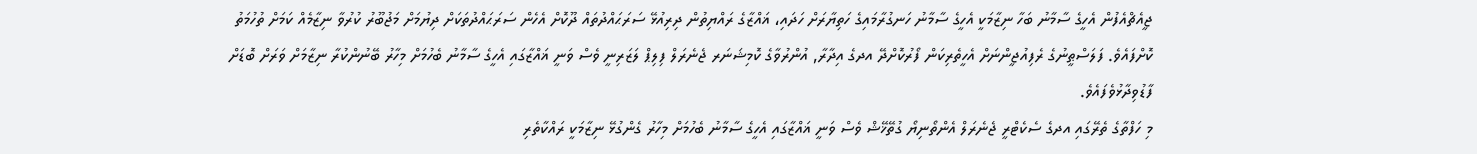ޖީއެޗްއެފުން އެހީގެ ސާމާނު ބަހާ ނިޒާމަކީ އެހީގެ ސާމާނު ހަނގުރާމައިގެ ހަތިޔާރަށް ހަދައި، ޣައްޒާގެ ރައްޔިތުން ދިރިއުޅޭ ސަރަޙައްދުތައް ދޫކޮށް އެހެން ސަރަޙައްދުތަކަށް ދިޔުމަށް މަޖުބޫރު ކުރުވާ ނިޒާމެއް ކަމަށް ތުހުމަތު ކޮށްފައެވެ. ފަލަސްޠީނުގެ ރެފިއުޖީންނަށް އެހީތެރިކަން ފޯރުކޮށްދޭ އދގެ އިދާރާ, އުންރުވާގެ ކޮމިޝަނަރ ޖެނެރަލް ފިލިޕް ލަޒަރިނީ ވެސް ވަނީ ޣައްޒާގައި އެހީގެ ސާމާނު ބެހުމަށް މިހާރު ބޭނުންކުރާ ނިޒާމަށް ވަރަށް ބޮޑަށް ފާޑުވިދާޅުވެފައެވެ.
މި ހަފްތާގެ ތެރޭގައި އދގެ ސެކެޓްރީ ޖެނެރަލް އެންތޯނިޔޯ ގުތޭޚޭޝް ވެސް ވަނީ ޣައްޒާގައި އެހީގެ ސާމާނު ބެހުމަށް މިހާރު ގެންގުޅޭ ނިޒާމަކީ ރައްކާތެރި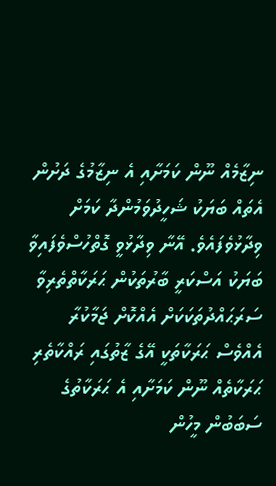ނިޒާމެއް ނޫން ކަމަށާއި އެ ނިޒާމުގެ ދަށުން އެތައް ބަޔަކު ޝަހީދުވަމުންދާ ކަމަށް ވިދާޅުވެފައެވެ. އޭނާ ވިދާޅުވީ ގޮތްހުސްވެފައިވާ ބަޔަކު އަސްކަރީ ބާރުތަކުން ޙަރަކާތްތެރިވާ ސަރަޙައްދުތަކަކަށް އެއްކޮށް ޖަމާކުރާ އެއްވެސް ޙަރަކާތަކީ އޭގެ ޒާތުގައި ރައްކާތެރި ޙަރަކާތެއް ނޫން ކަމަށާއި އެ ޙަރަކާތުގެ ސަބަބުން މީހުން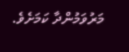މަރުވަމުންދާ ކަމަށެވެ.